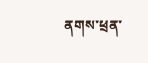ནགས་ཕྲན་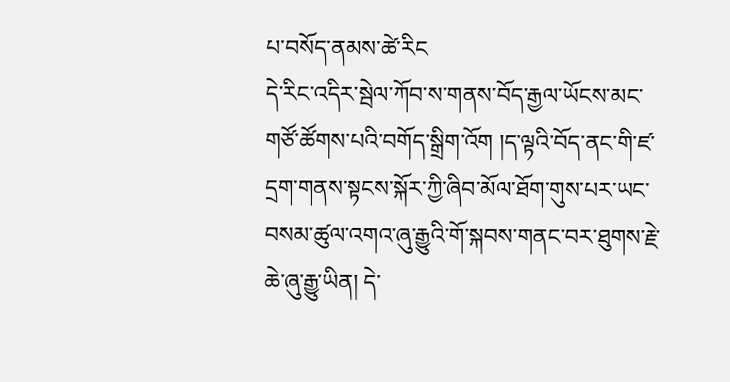པ་བསོད་ནམས་ཚེ་རིང
དེ་རིང་འདིར་སྦེལ་ཀོབ་ས་གནས་བོད་རྒྱལ་ཡོངས་མང་གཙོ་ཚོགས་པའི་བགོད་སྒྲིག་འོག །ད་ལྟའི་བོད་ནང་གི་ཛ་དྲག་གནས་སྟངས་སྐོར་ཀྱི་ཞིབ་མོལ་ཐོག་གུས་པར་ཡང་བསམ་ཚུལ་འགའ་ཞུ་རྒྱུའི་གོ་སྐབས་གནང་བར་ཐུགས་རྗེ་ཆེ་ཞུ་རྒྱུ་ཡིན། དེ་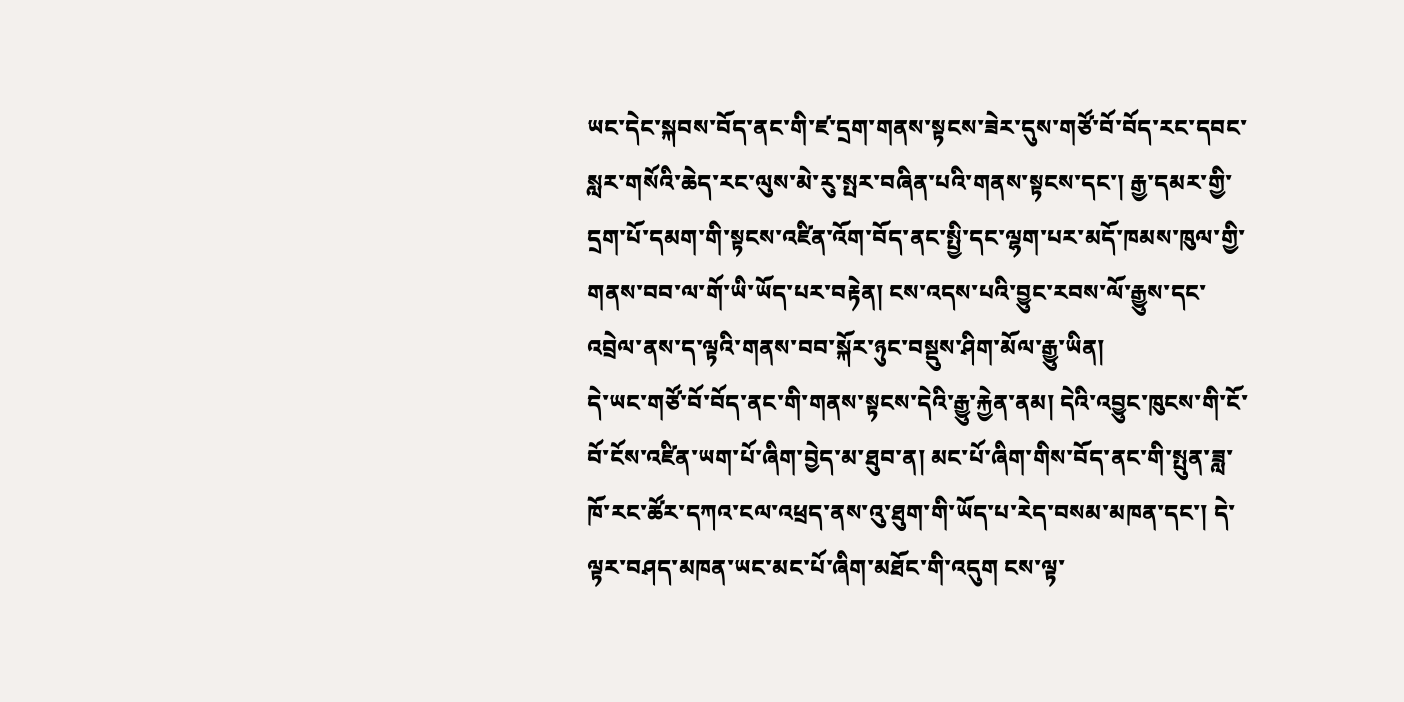ཡང་དེང་སྐབས་བོད་ནང་གི་ཛ་དྲག་གནས་སྟངས་ཟེར་དུས་གཙོ་བོ་བོད་རང་དབང་སླར་གསོའི་ཆེད་རང་ལུས་མེ་རུ་སྤར་བཞིན་པའི་གནས་སྟངས་དང་། རྒྱ་དམར་གྱི་དྲག་པོ་དམག་གི་སྟངས་འཛིན་འོག་བོད་ནང་སྤྱི་དང་ལྷག་པར་མདོ་ཁམས་ཁུལ་གྱི་གནས་བབ་ལ་གོ་ཡི་ཡོད་པར་བརྟེན། ངས་འདས་པའི་བྱུང་རབས་ལོ་རྒྱུས་དང་འབྲེལ་ནས་ད་ལྟའི་གནས་བབ་སྐོར་ཉུང་བསྡུས་ཤིག་མོལ་རྒྱུ་ཡིན།
དེ་ཡང་གཙོ་བོ་བོད་ནང་གི་གནས་སྟངས་དེའི་རྒྱུ་རྐྱེན་ནམ། དེའི་འབྱུང་ཁུངས་གི་ངོ་བོ་ངོས་འཛིན་ཡག་པོ་ཞིག་བྱེད་མ་ཐུབ་ན། མང་པོ་ཞིག་གིས་བོད་ནང་གི་སྤུན་ཟླ་ཁོ་རང་ཚོར་དཀའ་ངལ་འཕྲད་ནས་འུ་ཐུག་གི་ཡོད་པ་རེད་བསམ་མཁན་དང་། དེ་ལྟར་བཤད་མཁན་ཡང་མང་པོ་ཞིག་མཐོང་གི་འདུག ངས་ལྟ་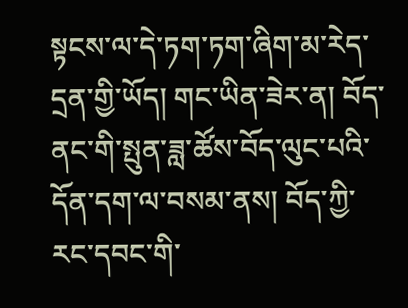སྟངས་ལ་དེ་ཏག་ཏག་ཞིག་མ་རེད་དྲན་གྱི་ཡོད། གང་ཡིན་ཟེར་ན། བོད་ནང་གི་སྤུན་ཟླ་ཚོས་བོད་ལུང་པའི་དོན་དག་ལ་བསམ་ནས། བོད་ཀྱི་རང་དབང་གི་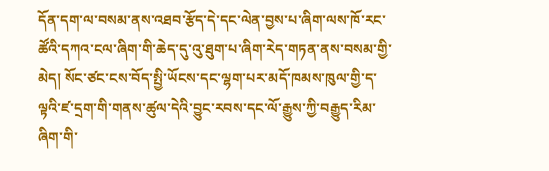དོན་དག་ལ་བསམ་ནས་འཐབ་རྩོད་དེ་དང་ལེན་བྱས་པ་ཞིག་ལས་ཁོ་རང་ཚོའི་དཀའ་ངལ་ཞིག་གི་ཆེད་དུ་འུ་ཐུག་པ་ཞིག་རེད་གཏན་ནས་བསམ་གྱི་མེད། སོང་ཙང་ངས་བོད་སྤྱི་ཡོངས་དང་ལྷག་པར་མདོ་ཁམས་ཁུལ་གྱི་ད་ལྟའི་ཛ་དྲག་གི་གནས་ཚུལ་དེའི་བྱུང་རབས་དང་ལོ་རྒྱུས་ཀྱི་བརྒྱུད་རིམ་ཞིག་གི་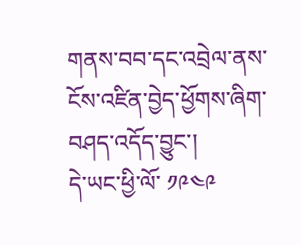གནས་བབ་དང་འབྲེལ་ནས་ངོས་འཛིན་བྱེད་ཕྱོགས་ཞིག་བཤད་འདོད་བྱུང་།
དེ་ཡང་ཕྱི་ལོ་ ༡༩༤༩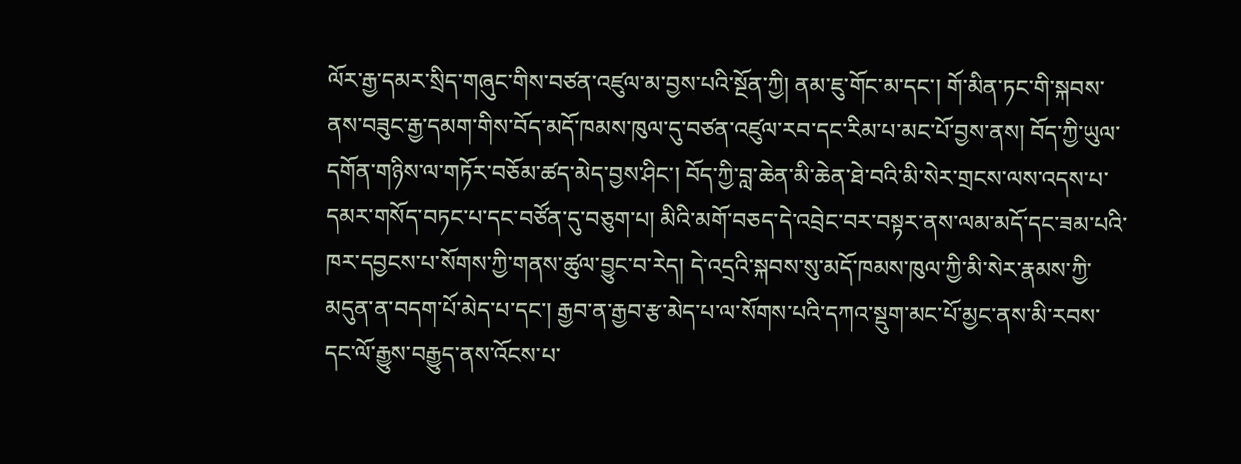ལོར་རྒྱ་དམར་སྲིད་གཞུང་གིས་བཙན་འཛུལ་མ་བྱས་པའི་སྔོན་ཀྱི། ནམ་ཇུ་གོང་མ་དང་། གོ་མིན་ཏང་གི་སྐབས་ནས་བཟུང་རྒྱ་དམག་གིས་བོད་མདོ་ཁམས་ཁུལ་དུ་བཙན་འཛུལ་རབ་དང་རིམ་པ་མང་པོ་བྱས་ནས། བོད་ཀྱི་ཡུལ་དགོན་གཉིས་ལ་གཏོར་བཅོམ་ཚད་མེད་བྱས་ཤིང་། བོད་ཀྱི་བླ་ཆེན་མི་ཆེན་ཐེ་བའི་མི་སེར་གྲངས་ལས་འདས་པ་དམར་གསོད་བཏང་པ་དང་བཙོན་དུ་བཅུག་པ། མིའི་མགོ་བཅད་དེ་འབྲེང་བར་བསྟར་ནས་ལམ་མདོ་དང་ཟམ་པའི་ཁར་དབྱངས་པ་སོགས་ཀྱི་གནས་ཚུལ་བྱུང་བ་རེད། དེ་འདྲའི་སྐབས་སུ་མདོ་ཁམས་ཁུལ་ཀྱི་མི་སེར་རྣམས་ཀྱི་མདུན་ན་བདག་པོ་མེད་པ་དང་། རྒྱབ་ན་རྒྱབ་རྩ་མེད་པ་ལ་སོགས་པའི་དཀའ་སྡུག་མང་པོ་མྱང་ནས་མི་རབས་དང་ལོ་རྒྱུས་བརྒྱུད་ནས་འོངས་པ་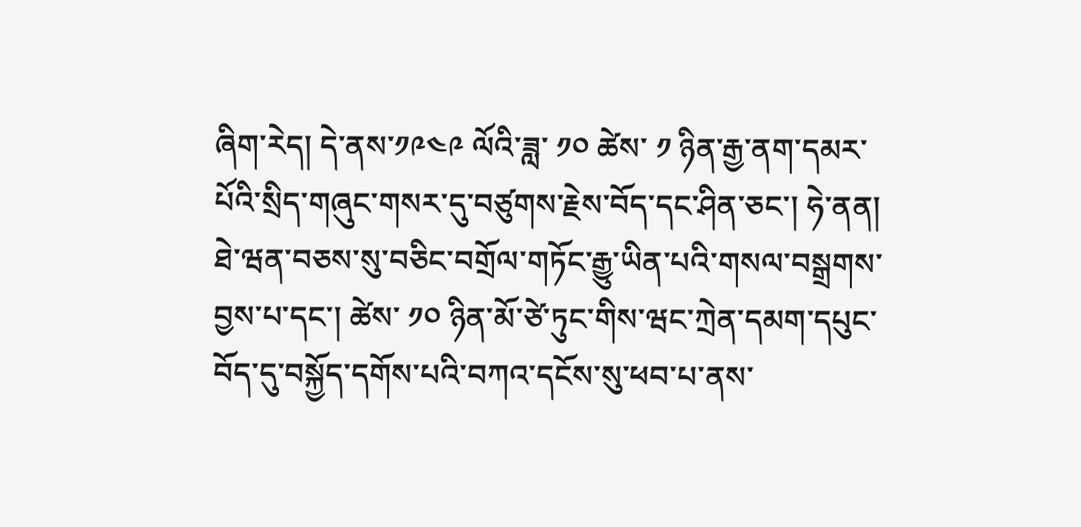ཞིག་རེད། དེ་ནས་༡༩༤༩ ལོའི་ཟླ་ ༡༠ ཚེས་ ༡ ཉིན་རྒྱ་ནག་དམར་པོའི་སྲིད་གཞུང་གསར་དུ་བཙུགས་རྗེས་བོད་དང་ཤིན་ཅང་། ཧེ་ནན། ཐེ་ཝན་བཅས་སུ་བཅིང་བགྲོལ་གཏོང་རྒྱུ་ཡིན་པའི་གསལ་བསྒྲགས་བྱས་པ་དང་། ཚེས་ ༡༠ ཉིན་མོ་ཙེ་ཏུང་གིས་ཝང་ཀྲེན་དམག་དཔུང་བོད་དུ་བསྐྱོད་དགོས་པའི་བཀའ་དངོས་སུ་ཕབ་པ་ནས་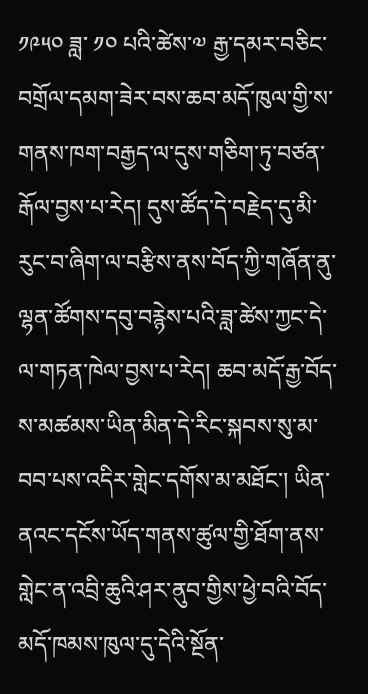༡༩༥༠ ཟླ་ ༡༠ པའི་ཚེས་༧ རྒྱ་དམར་བཅིང་བགྲོལ་དམག་ཟེར་བས་ཆབ་མདོ་ཁུལ་གྱི་ས་གནས་ཁག་བརྒྱད་ལ་དུས་གཅིག་ཏུ་བཙན་རྒོལ་བྱས་པ་རེད། དུས་ཚོད་དེ་བརྗེད་དུ་མི་རུང་བ་ཞིག་ལ་བརྩིས་ནས་བོད་ཀྱི་གཞོན་ནུ་ལྷན་ཚོགས་དབུ་བརྙེས་པའི་ཟླ་ཚེས་ཀྱང་དེ་ལ་གཏན་ཁེལ་བྱས་པ་རེད། ཆབ་མདོ་རྒྱ་བོད་ས་མཚམས་ཡིན་མིན་དེ་རིང་སྐབས་སུ་མ་བབ་པས་འདིར་གླེང་དགོས་མ་མཐོང་། ཡིན་ནའང་དངོས་ཡོད་གནས་ཚུལ་གྱི་ཐོག་ནས་གླེང་ན་འབྲི་ཆུའི་ཤར་ནུབ་གྱིས་ཕྱེ་བའི་བོད་མདོ་ཁམས་ཁུལ་དུ་དེའི་སྔོན་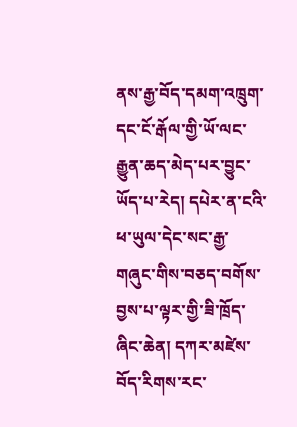ནས་རྒྱ་བོད་དམག་འཁྲུག་དང་ངོ་རྒོལ་གྱི་ཡོ་ལང་རྒྱུན་ཆད་མེད་པར་བྱུང་ཡོད་པ་རེད། དཔེར་ན་ངའི་ཕ་ཡུལ་དེང་སང་རྒྱ་གཞུང་གིས་བཅད་བགོས་བྱས་པ་ལྟར་གྱི་ཟི་ཁྲོད་ཞིང་ཆེན། དཀར་མཛེས་བོད་རིགས་རང་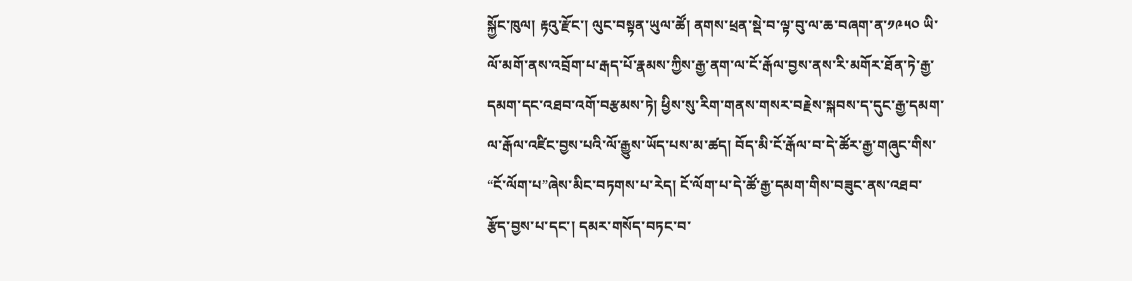སྐྱོང་ཁུལ། རྟའུ་རྫོང་། ལུང་བསྟན་ཡུལ་ཚོ། ནགས་ཕྲན་སྡེ་བ་ལྟ་བུ་ལ་ཆ་བཞག་ན་༡༩༥༠ ཡི་ལོ་མགོ་ནས་འབྲོག་པ་རྒད་པོ་རྣམས་ཀྱིས་རྒྱ་ནག་ལ་ངོ་རྒོལ་བྱས་ནས་རི་མགོར་ཐོན་ཏེ་རྒྱ་དམག་དང་འཐབ་འགོ་བརྩམས་ཏེ། ཕྱིས་སུ་རིག་གནས་གསར་བརྗེས་སྐབས་ད་དུང་རྒྱ་དམག་ལ་རྒོལ་འཛིང་བྱས་པའི་ལོ་རྒྱུས་ཡོད་པས་མ་ཚད། བོད་མི་ངོ་རྒོལ་བ་དེ་ཚོར་རྒྱ་གཞུང་གིས་ “ངོ་ལོག་པ”ཞེས་མིང་བཏགས་པ་རེད། ངོ་ལོག་པ་དེ་ཚོ་རྒྱ་དམག་གིས་བཟུང་ནས་འཐབ་རྩོད་བྱས་པ་དང་། དམར་གསོད་བཏང་བ་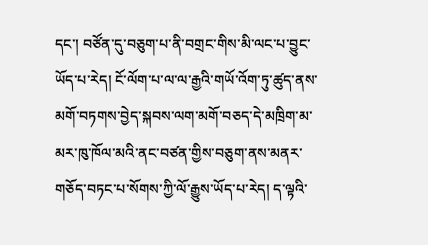དང་། བཙོན་དུ་བཅུག་པ་ནི་བགྲང་གིས་མི་ལང་པ་བྱུང་ཡོད་པ་རེད། ངོ་ལོག་པ་ལ་ལ་རྒྱའི་གཡོ་འོག་ཏུ་ཚུད་ནས་མགོ་བཏགས་བྱེད་སྐབས་ལག་མགོ་བཅད་དེ་མཁྲིག་མ་མར་ཁུ་ཁོལ་མའི་ནང་བཙན་གྱིས་བཅུག་ནས་མནར་གཅོད་བཏང་པ་སོགས་ཀྱི་ལོ་རྒྱུས་ཡོད་པ་རེད། ད་ལྟའི་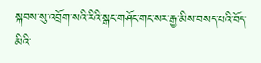སྐབས་སུ་འབྲོག་སའི་རིའི་སྒང་གཤོང་གང་སར་རྒྱ་མིས་བསད་པའི་བོད་མིའི་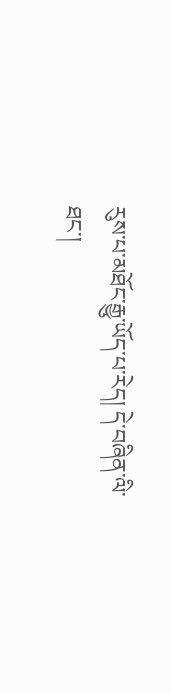རུས་པ་མཐོང་རྒྱུ་ཡོད་པ་རེད། དེ་བཞིན་ལི་ཐང་།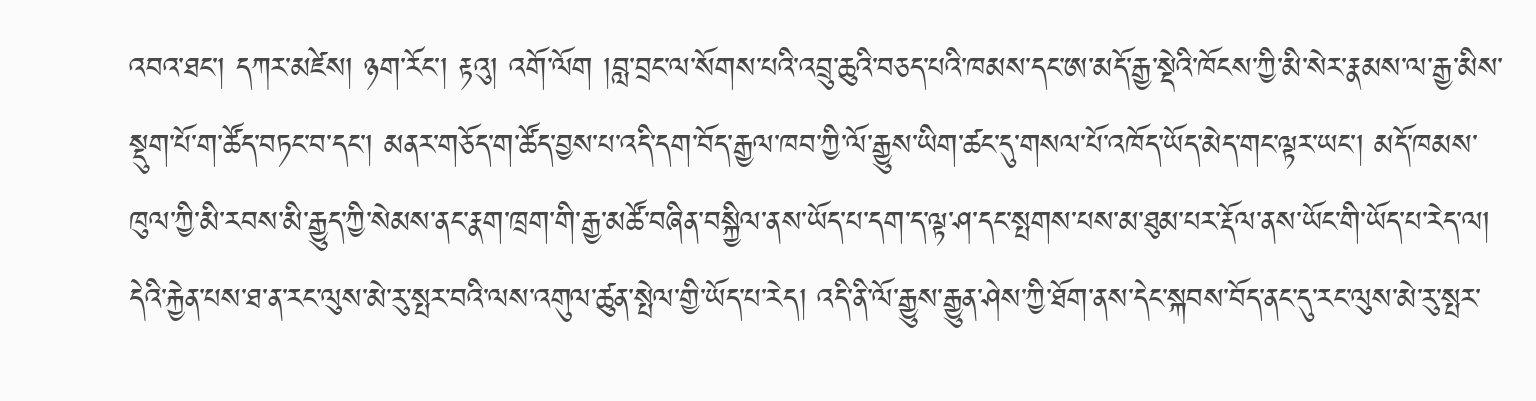འབའ་ཐང་། དཀར་མཛེས། ཉག་རོང་། རྟའུ། འགོ་ལོག །བླ་བྲང་ལ་སོགས་པའི་འབྲུ་ཆུའི་བཅད་པའི་ཁམས་དང་ཨ་མདོ་རྒྱ་སྡེའི་ཁོངས་ཀྱི་མི་སེར་རྣམས་ལ་རྒྱ་མིས་སྡུག་པོ་ག་ཚོད་བཏང་བ་དང་། མནར་གཅོད་ག་ཚོད་བྱས་པ་འདི་དག་བོད་རྒྱལ་ཁབ་ཀྱི་ལོ་རྒྱུས་ཡིག་ཚང་དུ་གསལ་པོ་འཁོད་ཡོད་མེད་གང་ལྟར་ཡང་། མདོ་ཁམས་ཁུལ་ཀྱི་མི་རབས་མི་རྒྱུད་ཀྱི་སེམས་ནང་རྣག་ཁྲག་གི་རྒྱ་མཚོ་བཞིན་བསྐྱིལ་ནས་ཡོད་པ་དག་ད་ལྟ་ཤ་དང་སྤགས་པས་མ་ཐུམ་པར་རྡོལ་ནས་ཡོང་གི་ཡོད་པ་རེད་ལ། དེའི་རྐྱེན་པས་ཐ་ན་རང་ལུས་མེ་རུ་སྤར་བའི་ལས་འགུལ་ཚུན་སྤེལ་གྱི་ཡོད་པ་རེད། འདི་ནི་ལོ་རྒྱུས་རྒྱུན་ཤེས་ཀྱི་ཐོག་ནས་དེང་སྐབས་བོད་ནང་དུ་རང་ལུས་མེ་རུ་སྤར་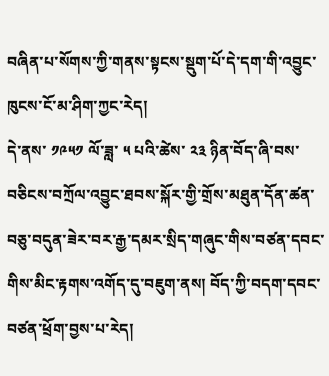བཞིན་པ་སོགས་ཀྱི་གནས་སྟངས་སྡུག་པོ་དེ་དག་གི་འབྱུང་ཁུངས་ངོ་མ་ཤིག་ཀྱང་རེད།
དེ་ནས་ ༡༩༥༡ ལོ་ཟླ་ ༥ པའི་ཚེས་ ༢༣ ཉིན་བོད་ཞི་བས་བཅིངས་བཀྲོལ་འབྱུང་ཐབས་སྐོར་གྱི་གྲོས་མཐུན་དོན་ཚན་བཅུ་བདུན་ཟེར་བར་རྒྱ་དམར་སྲིད་གཞུང་གིས་བཙན་དབང་གིས་མིང་རྟགས་འགོད་དུ་བཇུག་ནས། བོད་ཀྱི་བདག་དབང་བཙན་ཕྲོག་བྱས་པ་རེད།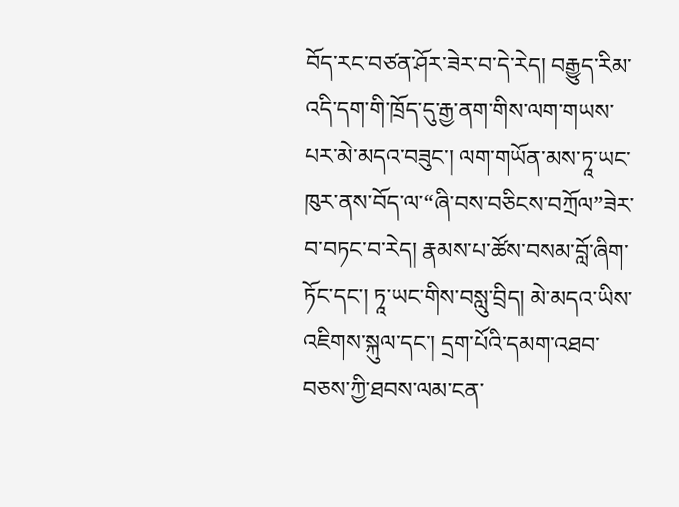བོད་རང་བཙན་ཤོར་ཟེར་བ་དེ་རེད། བརྒྱུད་རིམ་འདི་དག་གི་ཁྲོད་དུ་རྒྱ་ནག་གིས་ལག་གཡས་པར་མེ་མདའ་བཟུང་། ལག་གཡོན་མས་ཏཱ་ཡང་ཁུར་ནས་བོད་ལ་“ཞི་བས་བཅིངས་བཀྲོལ”ཟེར་བ་བཏང་བ་རེད། རྣམས་པ་ཚོས་བསམ་བློ་ཞིག་ཏོང་དང་། ཏཱ་ཡང་གིས་བསླུ་བྲིད། མེ་མདའ་ཡིས་འཇིགས་སྐུལ་དང་། དྲག་པོའི་དམག་འཐབ་བཅས་ཀྱི་ཐབས་ལམ་ངན་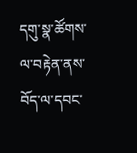དགུ་སྣ་ཚོགས་ལ་བརྟེན་ནས་བོད་ལ་དབང་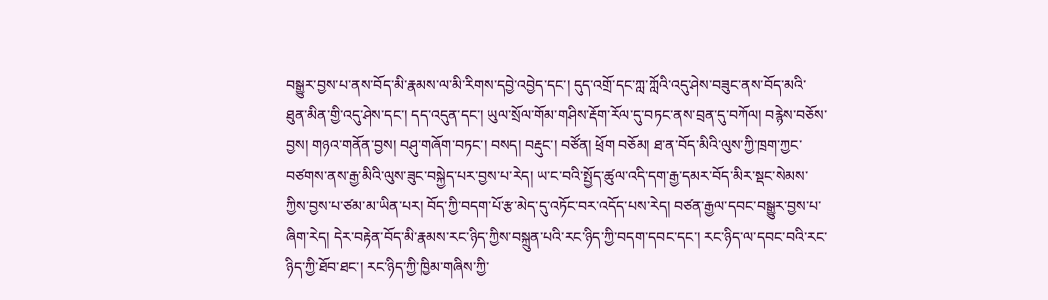བསྒྱུར་བྱས་པ་ནས་བོད་མི་རྣམས་ལ་མི་རིགས་དབྱེ་འབྱེད་དང་། དུད་འགྲོ་དང་ཀླ་ཀློའི་འདུ་ཤེས་བཟུང་ནས་བོད་མའི་ཐུན་མིན་གྱི་འདུ་ཤེས་དང་། དད་འདུན་དང་། ཡུལ་སྲོལ་གོམ་གཤིས་རྡོག་རོལ་དུ་བཏང་ནས་བྲན་དུ་བཀོལ། བརྙེས་བཅོས་བྱས། གཉའ་གནོན་བྱས། བཤུ་གཞོག་བཏང་། བསད། བརྡུང་། བཙོན། ཕྲོག བཅོམ། ཐ་ན་བོད་མིའི་ལུས་ཀྱི་ཁྲག་ཀྱང་བཙགས་ནས་རྒྱ་མིའི་ལུས་ཟུང་བསྐྱེད་པར་བྱས་པ་རེད། ཡ་ང་བའི་སྤྱོད་ཚུལ་འདི་དག་རྒྱ་དམར་བོད་མིར་སྡང་སེམས་ཀྱིས་བྱས་པ་ཙམ་མ་ཡིན་པར། བོད་ཀྱི་བདག་པོ་རྩ་མེད་དུ་འཏོང་བར་འདོད་པས་རེད། བཙན་རྒྱལ་དབང་བསྒྱུར་བྱས་པ་ཞིག་རེད། དེར་བརྟེན་བོད་མི་རྣམས་རང་ཉིད་ཀྱིས་བསྐྲུན་པའི་རང་ཉིད་ཀྱི་བདག་དབང་དང་། རང་ཉིད་ལ་དབང་བའི་རང་ཉིད་ཀྱི་ཐོབ་ཐང་། རང་ཉིད་ཀྱི་ཁྱིམ་གཞིས་ཀྱི་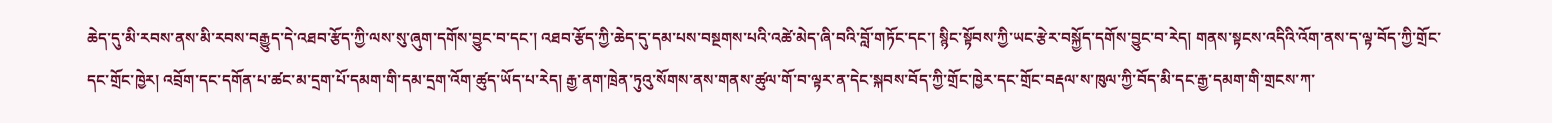ཆེད་དུ་མི་རབས་ནས་མི་རབས་བརྒྱུད་དེ་འཐབ་རྩོད་ཀྱི་ལས་སུ་ཞུག་དགོས་བྱུང་བ་དང་། འཐབ་རྩོད་ཀྱི་ཆེད་དུ་དམ་པས་བསྔགས་པའི་འཚེ་མེད་ཞི་བའི་བློ་གཏོང་དང་། སྙིང་སྟོབས་ཀྱི་ཡང་རྩེར་བསྐྱོད་དགོས་བྱུང་བ་རེད། གནས་སྟངས་འདིའི་འོག་ནས་ད་ལྟ་བོད་ཀྱི་གྲོང་དང་གྲོང་ཁྱེར། འབྲོག་དང་དགོན་པ་ཚང་མ་དྲག་པོ་དམག་གི་དམ་དྲག་འོག་ཚུད་ཡོད་པ་རེད། རྒྱ་ནག་ཁྲེན་ཏུའུ་སོགས་ནས་གནས་ཚུལ་གོ་བ་ལྟར་ན་དེང་སྐབས་བོད་ཀྱི་གྲོང་ཁྱེར་དང་གྲོང་བརྡལ་ས་ཁུལ་ཀྱི་བོད་མི་དང་རྒྱ་དམག་གི་གྲངས་ཀ་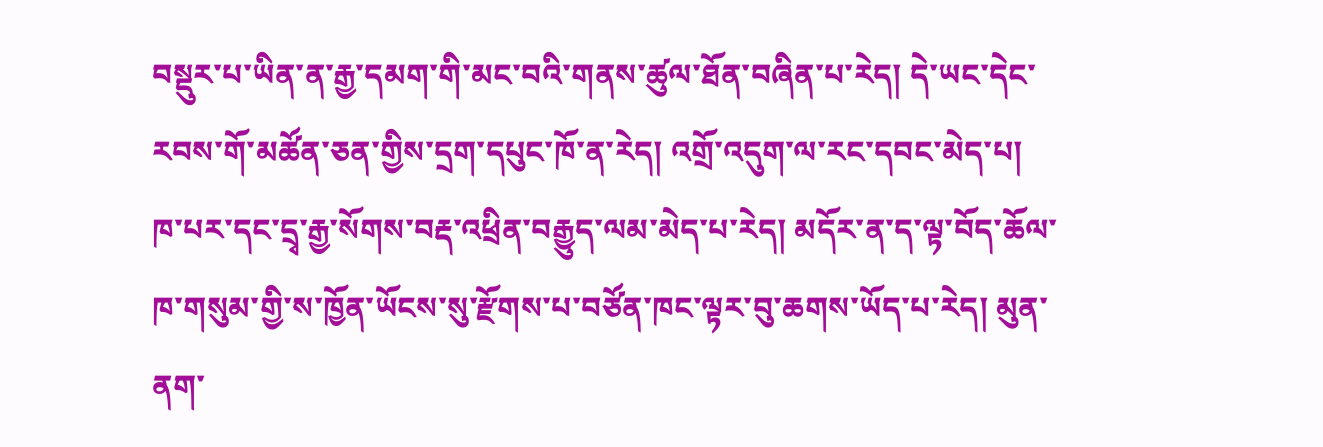བསྡུར་པ་ཡིན་ན་རྒྱ་དམག་གི་མང་བའི་གནས་ཚུལ་ཐོན་བཞིན་པ་རེད། དེ་ཡང་དེང་རབས་གོ་མཚོན་ཅན་གྱིས་དྲག་དཔུང་ཁོ་ན་རེད། འགྲོ་འདུག་ལ་རང་དབང་མེད་པ། ཁ་པར་དང་དྲྭ་རྒྱ་སོགས་བརྡ་འཕྲིན་བརྒྱུད་ལམ་མེད་པ་རེད། མདོར་ན་ད་ལྟ་བོད་ཆོལ་ཁ་གསུམ་གྱི་ས་ཁྱོན་ཡོངས་སུ་རྫོགས་པ་བཙོན་ཁང་ལྟར་བུ་ཆགས་ཡོད་པ་རེད། མུན་ནག་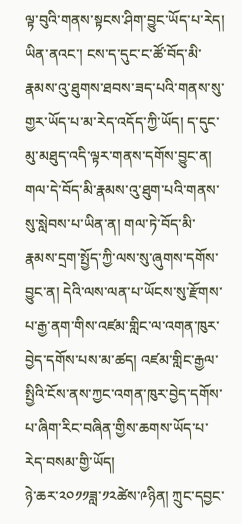ལྟ་བུའི་གནས་སྟངས་ཤིག་བྱུང་ཡོད་པ་རེད། ཡིན་ནའང་། ངས་ད་དུང་ང་ཚོ་བོད་མི་རྣམས་འུ་ཐུགས་ཐབས་ཟད་པའི་གནས་སུ་གྱར་ཡོད་པ་མ་རེད་འདོད་ཀྱི་ཡོད། ད་དུང་མུ་མཐུད་འདི་ལྟར་གནས་དགོས་བྱུང་ན། གལ་དེ་བོད་མི་རྣམས་འུ་ཐུག་པའི་གནས་སུ་སླེབས་པ་ཡིན་ན། གལ་ཏེ་བོད་མི་རྣམས་དྲག་སྤྱོད་ཀྱི་ལས་སུ་ཞུགས་དགོས་བྱུང་ན། དེའི་ལས་ལན་པ་ཡོངས་སུ་རྫོགས་པ་རྒྱ་ནག་གིས་འཛམ་གླིང་ལ་འགན་ཁུར་བྱེད་དགོས་པས་མ་ཚད། འཛམ་གླིང་རྒྱལ་སྤྱིའི་ངོས་ནས་ཀྱང་འགན་ཁུར་བྱེད་དགོས་པ་ཞིག་རིང་བཞིན་གྱིས་ཆགས་ཡོད་པ་རེད་བསམ་གྱི་ཡོད།
ཉེ་ཆར་༢༠༡༡ཟླ་༡༢ཚེས་༩ཉིན། ཀྲུང་དབྱང་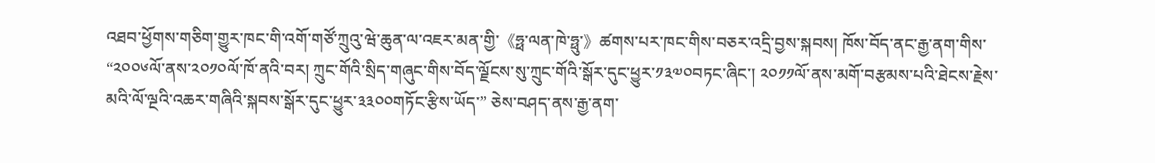འཐབ་ཕྱོགས་གཅིག་གྱུར་ཁང་གི་འགོ་གཙོ་ཀྲུའུ་ཝེ་ཆུན་ལ་འཇར་མན་གྱི་《ཧྥ་ལན་ཁེ་ཧྥུ་》ཚགས་པར་ཁང་གིས་བཅར་འདྲི་བྱས་སྐབས། ཁོས་བོད་ནང་རྒྱ་ནག་གིས་ “༢༠༠༦ལོ་ནས་༢༠༡༠ལོ་ཁོ་ནའི་བར། ཀྲུང་གོའི་སྲིད་གཞུང་གིས་བོད་ལྗོངས་སུ་ཀྲུང་གོའི་སྒོར་དུང་ཕྱུར་༡༣༧༠བཏང་ཞིང་། ༢༠༡༡ལོ་ནས་མགོ་བརྩམས་པའི་ཐེངས་རྗེས་མའི་ལོ་ལྔའི་འཆར་གཞིའི་སྐབས་སྒོར་དུང་ཕྱུར་༣༣༠༠གཏོང་རྩིས་ཡོད་” ཅེས་བཤད་ནས་རྒྱ་ནག་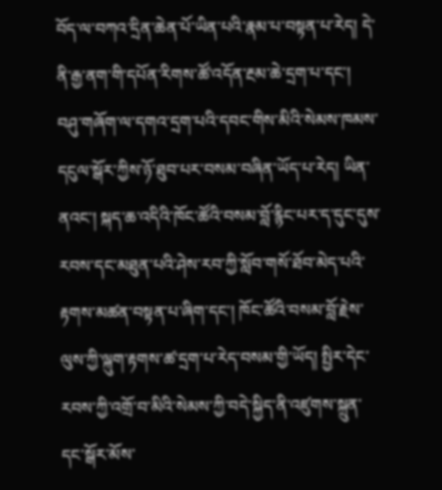བོད་ལ་བཀའ་དྲིན་ཆེན་པོ་ཡིན་པའི་རྣམ་པ་བསྟན་པ་རེད། དེ་ནི་རྒྱ་ནག་གི་དཔོན་རིགས་ཚོ་འདོན་རྔམ་ཆེ་དྲག་པ་དང་། བཤུ་གཞོག་ལ་དགའ་དྲག་པའི་དབང་གིས་མིའི་སེམས་ཁམས་དངུལ་སྒོར་ཀྱིས་ཉོ་ཐུབ་པར་བསམ་བཞིན་ཡོད་པ་རེད། ཡིན་ནའང་། སྐད་ཆ་འདིའི་ཁོང་ཚོའི་བསམ་བློ་རྙིང་པར་ད་དུང་དུས་རབས་དང་མཐུན་པའི་ཤེས་རབ་ཀྱི་སློབ་གསོ་ཐོབ་མེད་པའི་རྟགས་མཚན་བསྟན་པ་ཞིག་དང་། ཁོང་ཚོའི་བསམ་བློ་རྗེས་ལུས་ཀྱི་ལྐུག་རྟགས་ཚ་དྲག་པ་རེད་བསམ་གྱི་ཡོད། སྤྱིར་དེང་རབས་ཀྱི་འགྲོ་བ་མིའི་སེམས་ཀྱི་བདེ་སྐྱིད་ནི་འཛུགས་སྐྲུན་དང་སྒོར་མོས་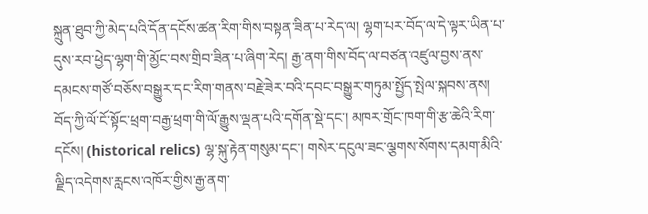སྐྲུན་ཐུབ་ཀྱི་མེད་པའི་དོན་དངོས་ཚན་རིག་གིས་བསྟན་ཟིན་པ་རེད་ལ། ལྷག་པར་བོད་ལ་དེ་ལྟར་ཡིན་པ་དུས་རབ་ཕྱེད་ལྷག་གི་མྱོང་བས་གྲིབ་ཟིན་པ་ཞིག་རེད། རྒྱ་ནག་གིས་བོད་ལ་བཙན་འཛུལ་བྱས་ནས་དམངས་གཙོ་བཅོས་བསྒྱུར་དང་རིག་གནས་བརྗེ་ཟེར་བའི་དབང་བསྒྱུར་གཏུམ་སྤྱོད་སྤེལ་སྐབས་ནས། བོད་ཀྱི་ལོ་ངོ་སྟོང་ཕྲག་བརྒྱ་ཕྲག་གི་ལོ་རྒྱུས་ལྡན་པའི་དགོན་སྡེ་དང་། མཁར་གྲོང་ཁག་གི་རྩ་ཆེའི་རིག་དངོས། (historical relics) ལྷ་སྐུ་རྟེན་གསུམ་དང་། གསེར་དངུལ་ཟང་ལྕགས་སོགས་དམག་མིའི་ལྗིད་འདེགས་རླངས་འཁོར་གྱིས་རྒྱ་ནག་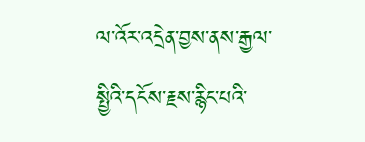ལ་འོར་འདྲེན་བྱས་ནས་རྒྱལ་སྤྱིའི་དངོས་རྗས་རྙིང་པའི་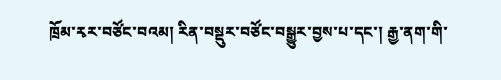ཁྲོམ་རྭར་བཙོང་བའམ། རིན་བསྡུར་བཙོང་བསྒྱུར་བྱས་པ་དང་། རྒྱ་ནག་གི་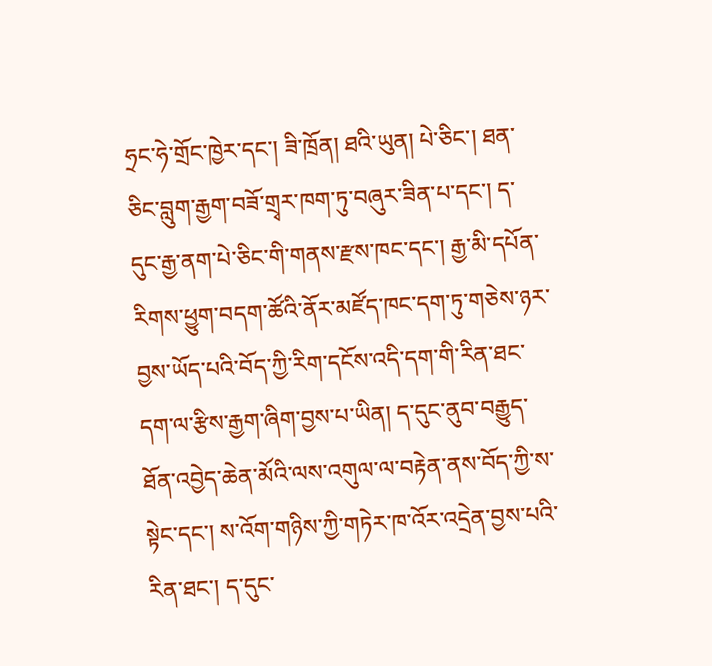ཧྲང་ཧེ་གྲོང་ཁྱེར་དང་། ཟི་ཁྲོན། ཐའི་ཡུན། པེ་ཅིང་། ཐན་ཅིང་བླུག་རྒྱག་བཟོ་གྲྭར་ཁག་ཏུ་བཞུར་ཟིན་པ་དང་། ད་དུང་རྒྱ་ནག་པེ་ཅིང་གི་གནས་རྫས་ཁང་དང་། རྒྱ་མི་དཔོན་རིགས་ཕྱུག་བདག་ཚོའི་ནོར་མཛོད་ཁང་དག་ཏུ་གཅེས་ཉར་བྱས་ཡོད་པའི་བོད་ཀྱི་རིག་དངོས་འདི་དག་གི་རིན་ཐང་དག་ལ་རྩིས་རྒྱག་ཞིག་བྱས་པ་ཡིན། ད་དུང་ནུབ་བརྒྱུད་ཐོན་འབྱེད་ཆེན་མོའི་ལས་འགུལ་ལ་བརྟེན་ནས་བོད་ཀྱི་ས་སྟེང་དང་། ས་འོག་གཉིས་ཀྱི་གཏེར་ཁ་འོར་འདྲེན་བྱས་པའི་རིན་ཐང་། ད་དུང་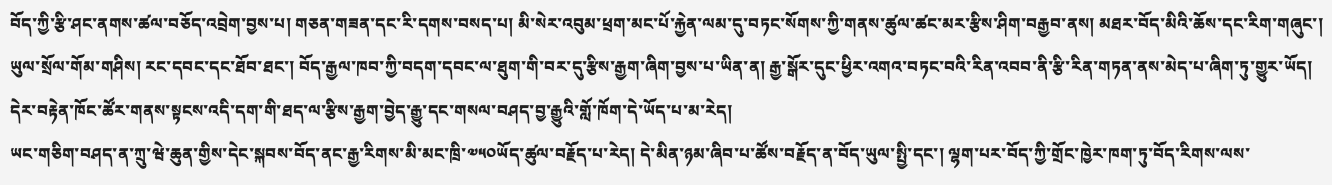བོད་ཀྱི་རྩི་ཤང་ནགས་ཚལ་བཅོད་འབྲེག་བྱས་པ། གཅན་གཟན་དང་རི་དགས་བསད་པ། མི་སེར་འབུམ་ཕྲག་མང་པོ་རྐྱེན་ལམ་དུ་བཏང་སོགས་ཀྱི་གནས་ཚུལ་ཚང་མར་རྩིས་ཤིག་བརྒྱབ་ནས། མཐར་བོད་མིའི་ཆོས་དང་རིག་གཞུང་། ཡུལ་སྲོལ་གོམ་གཤིས། རང་དབང་དང་ཐོབ་ཐང་། བོད་རྒྱལ་ཁབ་ཀྱི་བདག་དབང་ལ་ཐུག་གི་བར་དུ་རྩིས་རྒྱག་ཞིག་བྱས་པ་ཡིན་ན། རྒྱ་སྒོར་དུང་ཕྱིར་འགའ་བཏང་བའི་རིན་འབབ་ནི་རྩི་རིན་གཏན་ནས་མེད་པ་ཞིག་ཏུ་གྱུར་ཡོད། དེར་བརྟེན་ཁོང་ཚོར་གནས་སྟངས་འདི་དག་གི་ཐད་ལ་རྩིས་རྒྱག་བྱེད་རྒྱུ་དང་གསལ་བཤད་བྱ་རྒྱུའི་གློ་ཁོག་དེ་ཡོད་པ་མ་རེད།
ཡང་གཅིག་བཤད་ན་ཀྲུ་ཝེ་ཆུན་གྱིས་དེང་སྐབས་བོད་ནང་རྒྱ་རིགས་མི་མང་ཁྲི་༧༥༠ཡོད་ཚུལ་བརྗོད་པ་རེད། དེ་མིན་ཉམ་ཞིབ་པ་ཚོས་བརྗོད་ན་བོད་ཡུལ་སྤྱི་དང་། ལྷག་པར་བོད་ཀྱི་གྲོང་ཁྱེར་ཁག་ཏུ་བོད་རིགས་ལས་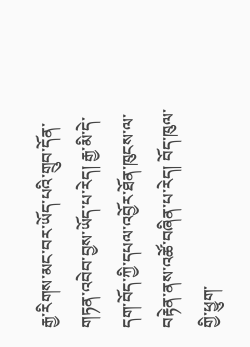རྒྱ་རིགས་མང་བར་ཡོད་པའི་གྲུབ་དོན་གཏན་འབེབ་བྱས་ཡོད་པ་རེད། རྒྱ་མི་དེ་དག་བོད་ཀྱི་དཔལ་འབྱོར་ཐོན་ཁུངས་ལ་བརྟེན་ནས་འཚོ་བཞིན་པ་རེད། བོད་ཁུལ་གྱི་ཕྱུག་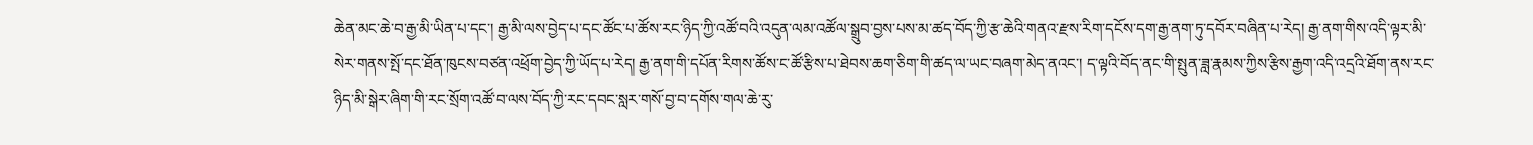ཆེན་མང་ཆེ་བ་རྒྱ་མི་ཡིན་པ་དང་། རྒྱ་མི་ལས་བྱེད་པ་དང་ཚོང་པ་ཚོས་རང་ཉིད་ཀྱི་འཚོ་བའི་འདུན་ལམ་འཚོལ་སྒྲུབ་བྱས་པས་མ་ཚད་བོད་ཀྱི་རྩ་ཆེའི་གནའ་རྫས་རིག་དངོས་དག་རྒྱ་ནག་ཏུ་དབོར་བཞིན་པ་རེད། རྒྱ་ནག་གིས་འདི་ལྟར་མི་སེར་གནས་སྤོ་དང་ཐོན་ཁུངས་བཙན་འཕྲོག་བྱེད་ཀྱི་ཡོད་པ་རེད། རྒྱ་ནག་གི་དཔོན་རིགས་ཚོས་ང་ཚོ་རྩིས་པ་ཐེབས་ཆག་ཅིག་གི་ཚད་ལ་ཡང་བཞག་མེད་ནའང་། ད་ལྟའི་བོད་ནང་གི་སྤུན་ཟླ་རྣམས་ཀྱིས་རྩིས་རྒྱག་འདི་འདྲའི་ཐོག་ནས་རང་ཉིད་མི་སྒེར་ཞིག་གི་རང་སྲོག་འཚོ་བ་ལས་བོད་ཀྱི་རང་དབང་སླར་གསོ་བྱ་བ་དགོས་གལ་ཆེ་རུ་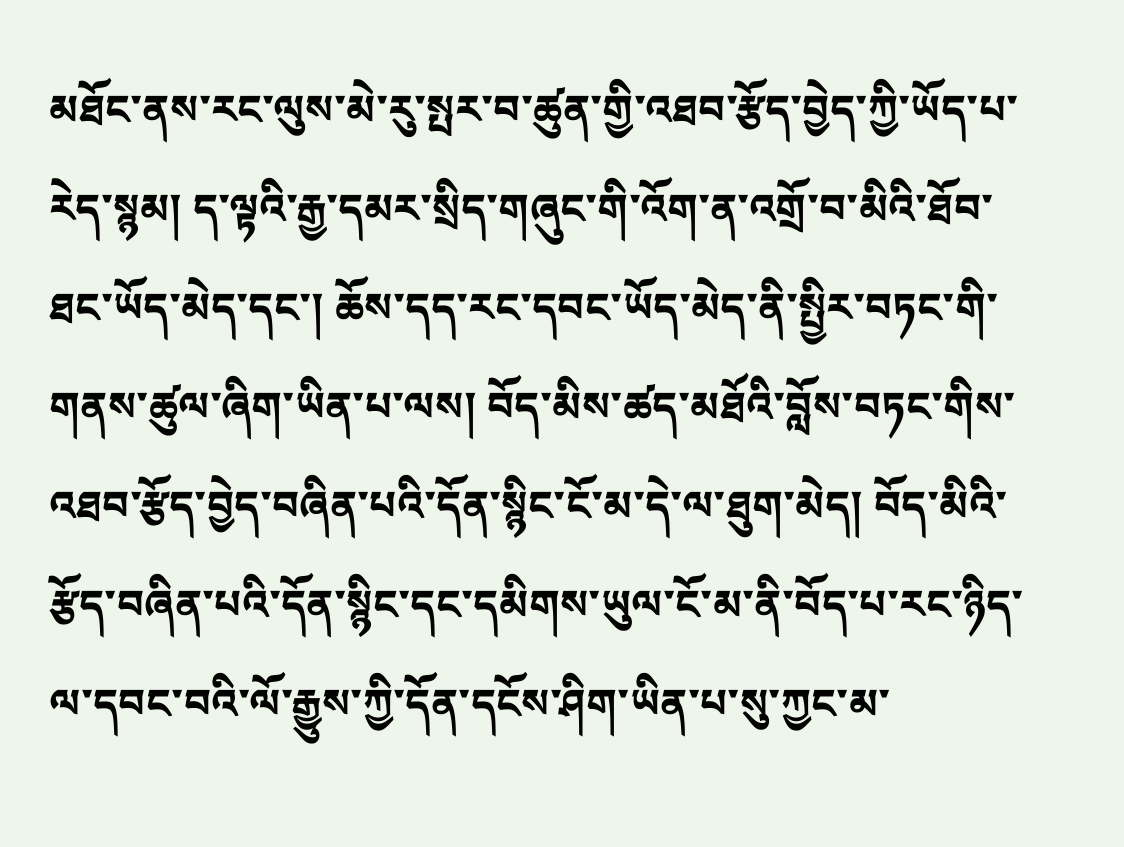མཐོང་ནས་རང་ལུས་མེ་རུ་སྤར་བ་ཚུན་གྱི་འཐབ་རྩོད་བྱེད་ཀྱི་ཡོད་པ་རེད་སྙམ། ད་ལྟའི་རྒྱ་དམར་སྲིད་གཞུང་གི་འོག་ན་འགྲོ་བ་མིའི་ཐོབ་ཐང་ཡོད་མེད་དང་། ཆོས་དད་རང་དབང་ཡོད་མེད་ནི་སྤྱིར་བཏང་གི་གནས་ཚུལ་ཞིག་ཡིན་པ་ལས། བོད་མིས་ཚད་མཐོའི་བློས་བཏང་གིས་འཐབ་རྩོད་བྱེད་བཞིན་པའི་དོན་སྙིང་ངོ་མ་དེ་ལ་ཐུག་མེད། བོད་མིའི་རྩོད་བཞིན་པའི་དོན་སྙིང་དང་དམིགས་ཡུལ་ངོ་མ་ནི་བོད་པ་རང་ཉིད་ལ་དབང་བའི་ལོ་རྒྱུས་ཀྱི་དོན་དངོས་ཤིག་ཡིན་པ་སུ་ཀྱང་མ་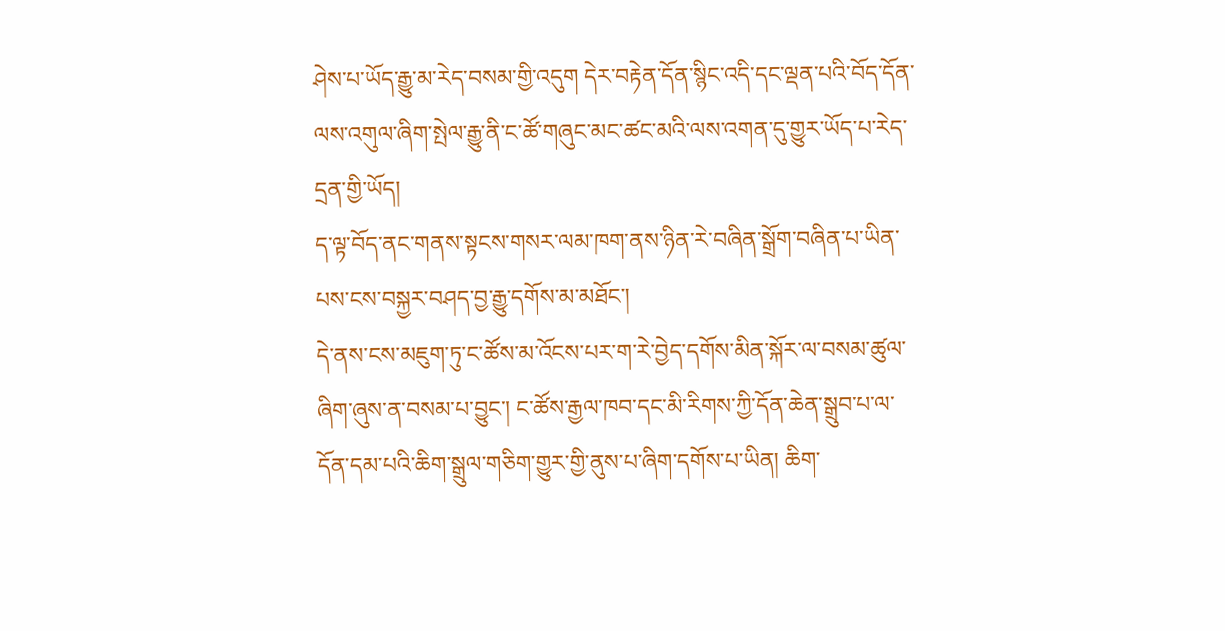ཤེས་པ་ཡོད་རྒྱུ་མ་རེད་བསམ་གྱི་འདུག དེར་བརྟེན་དོན་སྙིང་འདི་དང་ལྡན་པའི་བོད་དོན་ལས་འགུལ་ཞིག་སྤེལ་རྒྱུ་ནི་ང་ཚོ་གཞུང་མང་ཚང་མའི་ལས་འགན་དུ་གྱུར་ཡོད་པ་རེད་དྲན་གྱི་ཡོད།
ད་ལྟ་བོད་ནང་གནས་སྟངས་གསར་ལམ་ཁག་ནས་ཉིན་རེ་བཞིན་སྒྲོག་བཞིན་པ་ཡིན་པས་ངས་བསྐྱར་བཤད་བྱ་རྒྱུ་དགོས་མ་མཐོང་།
དེ་ནས་ངས་མཇུག་ཏུ་ང་ཚོས་མ་འོངས་པར་ག་རེ་བྱེད་དགོས་མིན་སྐོར་ལ་བསམ་ཚུལ་ཞིག་ཞུས་ན་བསམ་པ་བྱུང་། ང་ཚོས་རྒྱལ་ཁབ་དང་མི་རིགས་ཀྱི་དོན་ཆེན་སྒྲུབ་པ་ལ་དོན་དམ་པའི་ཆིག་སྒྲུལ་གཅིག་གྱུར་གྱི་ནུས་པ་ཞིག་དགོས་པ་ཡིན། ཆིག་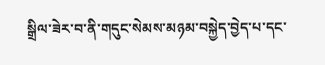སྒྲིལ་ཟེར་བ་ནི་གདུང་སེམས་མཉམ་བསྐྱེད་བྱེད་པ་དང་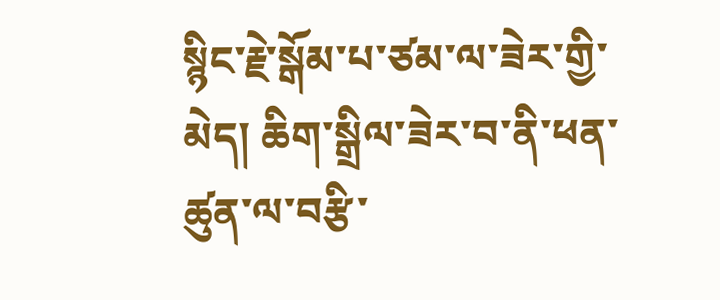སྙིང་རྗེ་སྒོམ་པ་ཙམ་ལ་ཟེར་གྱི་མེད། ཆིག་སྒྲིལ་ཟེར་བ་ནི་ཕན་ཚུན་ལ་བརྩི་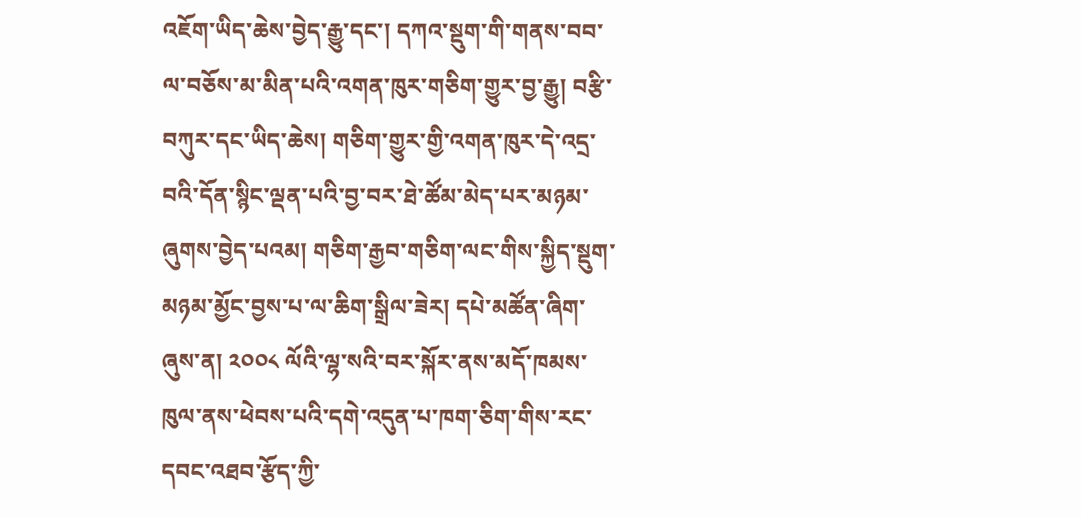འཇོག་ཡིད་ཆེས་བྱེད་རྒྱུ་དང་། དཀའ་སྡུག་གི་གནས་བབ་ལ་བཅོས་མ་མིན་པའི་འགན་ཁུར་གཅིག་གྱུར་བྱ་རྒྱུ། བརྩི་བཀུར་དང་ཡིད་ཆེས། གཅིག་གྱུར་གྱི་འགན་ཁུར་དེ་འདྲ་བའི་དོན་སྙིང་ལྡན་པའི་བྱ་བར་ཐེ་ཚོམ་མེད་པར་མཉམ་ཞུགས་བྱེད་པའམ། གཅིག་རྒྱབ་གཅིག་ལང་གིས་སྐྱིད་སྡུག་མཉམ་མྱོང་བྱས་པ་ལ་ཆིག་སྒྲིལ་ཟེར། དཔེ་མཚོན་ཞིག་ཞུས་ན། ༢༠༠༨ ལོའི་ལྷ་སའི་བར་སྐོར་ནས་མདོ་ཁམས་ཁུལ་ནས་ཕེབས་པའི་དགེ་འདུན་པ་ཁག་ཅིག་གིས་རང་དབང་འཐབ་རྩོད་ཀྱི་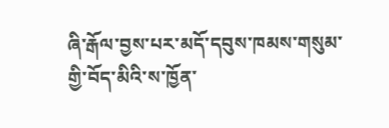ཞི་རྒོལ་བྱས་པར་མདོ་དབུས་ཁམས་གསུམ་གྱི་བོད་མིའི་ས་ཁྱོན་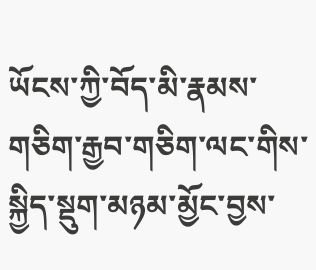ཡོངས་ཀྱི་བོད་མི་རྣམས་གཅིག་རྒྱབ་གཅིག་ལང་གིས་སྐྱིད་སྡུག་མཉམ་མྱོང་བྱས་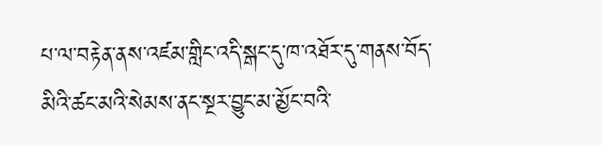པ་ལ་བརྟེན་ནས་འཛམ་གླིང་འདི་སྒང་དུ་ཁ་འཐོར་དུ་གནས་བོད་མིའི་ཚང་མའི་སེམས་ནང་སྔར་བྱུང་མ་མྱོང་བའི་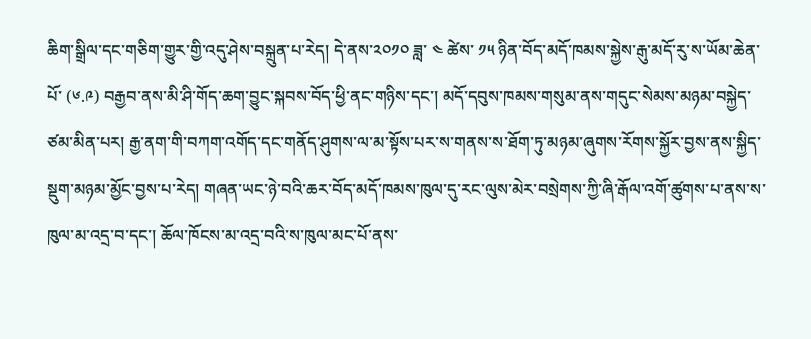ཆིག་སྒྲིལ་དང་གཅིག་གྱུར་གྱི་འདུ་ཤེས་བསྐྲུན་པ་རེད། དེ་ནས་༢༠༡༠ ཟླ་ ༤ ཚེས་ ༡༥ ཉིན་བོད་མདོ་ཁམས་སྐྱེས་རྒུ་མདོ་རུ་ས་ཡོམ་ཆེན་པོ་ (༦.༩) བརྒྱབ་ནས་མི་ཤི་གོད་ཆག་བྱུང་སྐབས་བོད་ཕྱི་ནང་གཉིས་དང་། མདོ་དབུས་ཁམས་གསུམ་ནས་གདུང་སེམས་མཉམ་བསྐྱེད་ཙམ་མིན་པར། རྒྱ་ནག་གི་བཀག་འགོད་དང་གནོད་ཤུགས་ལ་མ་སྟོས་པར་ས་གནས་ས་ཐོག་ཏུ་མཉམ་ཞུགས་རོགས་སྐྱོར་བྱས་ནས་སྐྱིད་སྡུག་མཉམ་མྱོང་བྱས་པ་རེད། གཞན་ཡང་ཉེ་བའི་ཆར་བོད་མདོ་ཁམས་ཁུལ་དུ་རང་ལུས་མེར་བསྲེགས་ཀྱི་ཞི་རྒོལ་འགོ་ཚུགས་པ་ནས་ས་ཁུལ་མ་འདྲ་བ་དང་། ཆོལ་ཁོངས་མ་འདྲ་བའི་ས་ཁུལ་མང་པོ་ནས་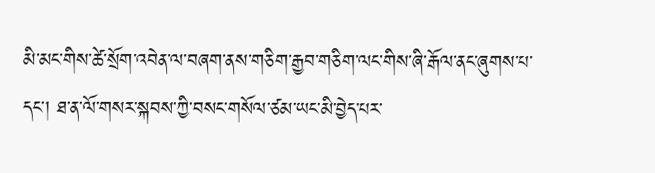མི་མང་གིས་ཚེ་སྲོག་འབེན་ལ་བཞག་ནས་གཅིག་རྒྱབ་གཅིག་ལང་གིས་ཞི་རྒོལ་ནང་ཞུགས་པ་དང་། ཐ་ན་ལོ་གསར་སྐབས་ཀྱི་བསང་གསོལ་ཙམ་ཡང་མི་བྱེད་པར་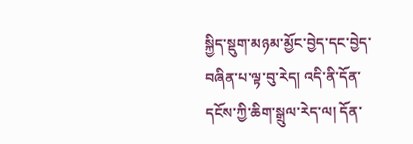སྐྱིད་སྡུག་མཉམ་མྱོང་བྱེད་དང་བྱེད་བཞིན་པ་ལྟ་བུ་རེད། འདི་ནི་དོན་དངོས་ཀྱི་ཆིག་སྒྲུལ་རེད་ལ། དོན་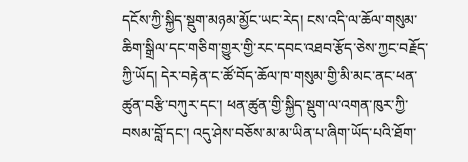དངོས་ཀྱི་སྐྱིད་སྡུག་མཉམ་མྱོང་ཡང་རེད། ངས་འདི་ལ་ཆོལ་གསུམ་ཆིག་སྒྲིལ་དང་གཅིག་གྱུར་གྱི་རང་དབང་འཐབ་རྩོད་ཅེས་ཀྱང་བརྗོད་ཀྱི་ཡོད། དེར་བརྟེན་ང་ཚོ་བོད་ཆོལ་ཁ་གསུམ་གྱི་མི་མང་ནང་ཕན་ཚུན་བརྩི་བཀུར་དང་། ཕན་ཚུན་གྱི་སྐྱིད་སྡུག་ལ་འགན་ཁུར་ཀྱི་བསམ་བློ་དང་། འདུ་ཤེས་བཅོས་མ་མ་ཡིན་པ་ཞིག་ཡོད་པའི་ཐོག་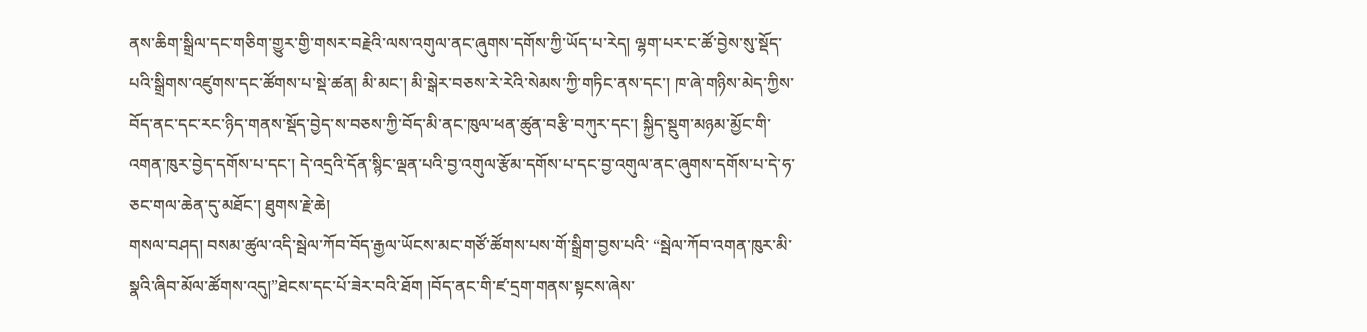ནས་ཆིག་སྒྲིལ་དང་གཅིག་གྱུར་གྱི་གསར་བརྗེའི་ལས་འགུལ་ནང་ཞུགས་དགོས་ཀྱི་ཡོད་པ་རེད། ལྷག་པར་ང་ཚོ་བྱེས་སུ་སྡོད་པའི་སྒྲིགས་འཛུགས་དང་ཚོགས་པ་སྡེ་ཚན། མི་མང་། མི་སྒེར་བཅས་རེ་རེའི་སེམས་ཀྱི་གཏིང་ནས་དང་། ཁ་ཞེ་གཉིས་མེད་ཀྱིས་བོད་ནང་དང་རང་ཉིད་གནས་སྡོད་བྱེད་ས་བཅས་ཀྱི་བོད་མི་ནང་ཁུལ་ཕན་ཚུན་བརྩི་བཀུར་དང་། སྐྱིད་སྡུག་མཉམ་མྱོང་གི་འགན་ཁུར་བྱེད་དགོས་པ་དང་། དེ་འདྲའི་དོན་སྙིང་ལྡན་པའི་བྱ་འགུལ་རྩོམ་དགོས་པ་དང་བྱ་འགུལ་ནང་ཞུགས་དགོས་པ་དེ་ཧ་ཅང་གལ་ཆེན་དུ་མཐོང་། ཐུགས་རྗེ་ཆེ།
གསལ་བཤད། བསམ་ཚུལ་འདི་སྦེལ་ཀོབ་བོད་རྒྱལ་ཡོངས་མང་གཙོ་ཚོགས་པས་གོ་སྒྲིག་བྱས་པའི་ “སྦེལ་ཀོབ་འགན་ཁུར་མི་སྣའི་ཞིབ་མོལ་ཚོགས་འདུ།”ཐེངས་དང་པོ་ཟེར་བའི་ཐོག །བོད་ནང་གི་ཛ་དྲག་གནས་སྟངས་ཞེས་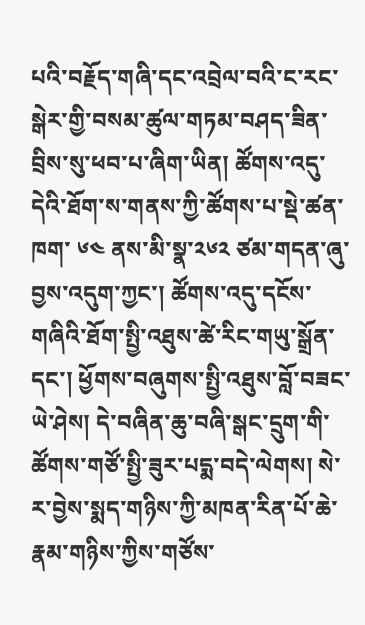པའི་བརྗོད་གཞི་དང་འབྲེལ་བའི་ང་རང་སྒེར་གྱི་བསམ་ཚུལ་གཏམ་བཤད་ཟིན་བྲིས་སུ་ཕབ་པ་ཞིག་ཡིན། ཚོགས་འདུ་དེའི་ཐོག་ས་གནས་ཀྱི་ཚོགས་པ་སྡེ་ཚན་ཁག་ ༦༤ ནས་མི་སྣ་༢༦༢ ཙམ་གདན་ཞུ་བྱས་འདུག་ཀྱང་། ཚོགས་འདུ་དངོས་གཞིའི་ཐོག་སྤྱི་འཐུས་ཚེ་རིང་གཡུ་སྒྲོན་དང་། ཕྱོགས་བཞུགས་སྤྱི་འཐུས་བློ་བཟང་ཡེ་ཤེས། དེ་བཞིན་ཆུ་བཞི་སྒང་དྲུག་གི་ཚོགས་གཙོ་སྤྱི་ཟུར་པདྨ་བདེ་ལེགས། སེ་ར་བྱེས་སྨད་གཉིས་ཀྱི་མཁན་རིན་པོ་ཆེ་རྣམ་གཉིས་ཀྱིས་གཙོས་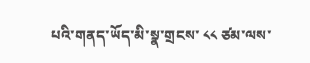པའི་གནད་ཡོད་མི་སྣ་གྲངས་ ༨༨ ཙམ་ལས་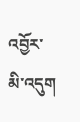འབྱོར་མི་འདུག